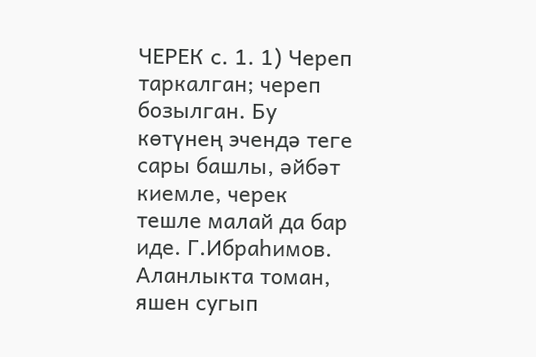ЧЕРЕК с. 1. 1) Череп таркалган; череп бозылган. Бу көтүнең эчендә теге сары башлы, әйбәт киемле, черек тешле малай да бар иде. Г.Ибраһимов. Аланлыкта томан, яшен сугып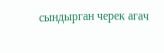сындырган черек агач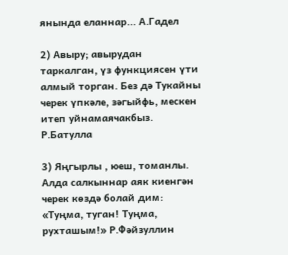янында еланнар... А.Гадел

2) Авыру; авырудан таркалган, үз функциясен үти алмый торган. Без дә Тукайны черек үпкәле, зәгыйфь, мескен итеп уйнамаячакбыз. Р.Батулла

3) Яңгырлы , юеш, томанлы. Алда салкыннар аяк киенгән черек көздә болай дим: «Туңма, туган! Туңма, рухташым!» Р.Фәйзуллин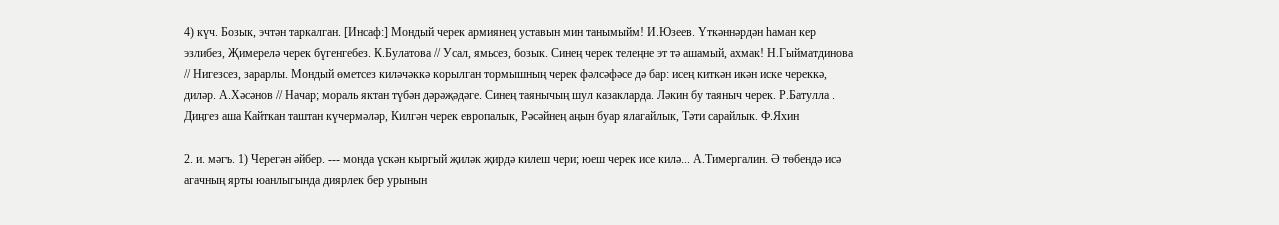4) күч. Бозык, эчтән таркалган. [Инсаф:] Мондый черек армиянең уставын мин танымыйм! И.Юзеев. Үткәннәрдән һаман кер эзлибез, Җимерелә черек бүгенгебез. К.Булатова // Усал, ямьсез, бозык. Синең черек телеңне эт тә ашамый, ахмак! Н.Гыйматдинова // Нигезсез, зарарлы. Мондый өметсез киләчәккә корылган тормышның черек фәлсәфәсе дә бар: исең киткән икән иске череккә, диләр. А.Хәсәнов // Начар; мораль яктан түбән дәрәҗәдәге. Синең таянычың шул казакларда. Ләкин бу таяныч черек. Р.Батулла . Диңгез аша Кайткан таштан күчермәләр, Килгән черек европалык, Рәсәйнең аңын буар ялагайлык, Тәти сарайлык. Ф.Яхин

2. и. мәгъ. 1) Черегән әйбер. --- монда үскән кыргый җиләк җирдә килеш чери; юеш черек исе килә... А.Тимергалин. Ә төбендә исә агачның ярты юанлыгында диярлек бер урынын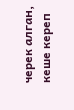черек алган, кеше кереп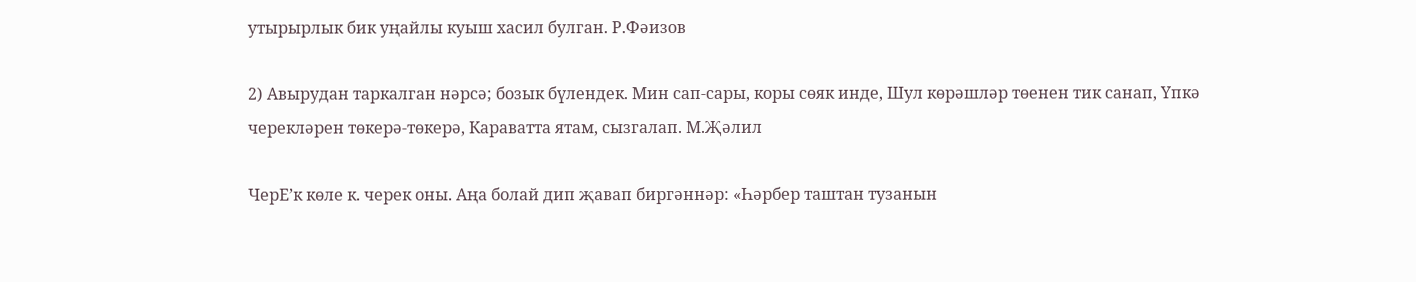утырырлык бик уңайлы куыш хасил булган. Р.Фәизов

2) Авырудан таркалган нәрсә; бозык бүлендек. Мин сап-сары, коры сөяк инде, Шул көрәшләр төенен тик санап, Үпкә черекләрен төкерә-төкерә, Караватта ятам, сызгалап. М.Җәлил

ЧерЕ’к көле к. черек оны. Аңа болай дип җавап биргәннәр: «Һәрбер таштан тузанын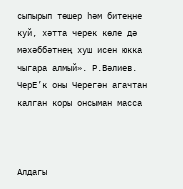сыпырып төшер һәм битеңне куй, хәтта черек көле дә мәхәббәтнең хуш исен юкка чыгара алмый». Р.Вәлиев. ЧерЕ’к оны Черегән агачтан калган коры онсыман масса



Алдагы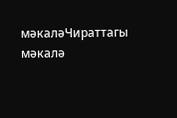мәкаләЧираттагы мәкалә